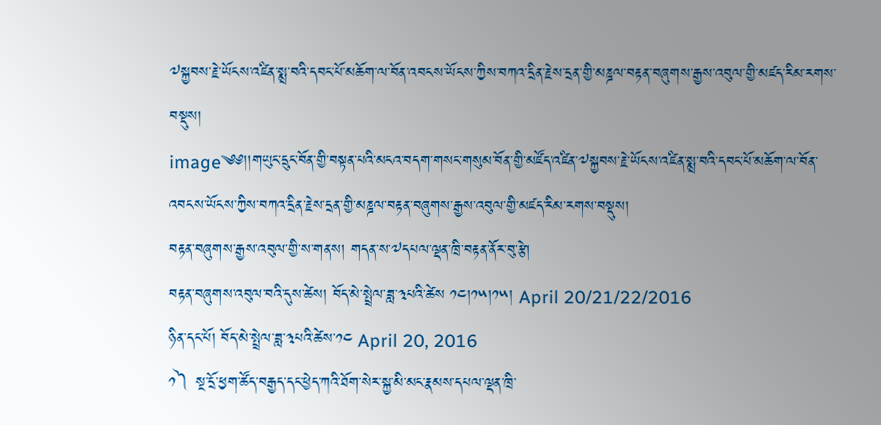༧སྐྱབས་རྗེ་ཡོངས་འཛིན་སྨྲ་བའི་དབང་པོ་མཆོག་ལ་བོན་འབངས་ཡོངས་ཀྱིས་བཀའ་དྲིན་རྗེས་དྲན་གྱི་མཎྜལ་བརྟན་བཞུགས་རྒྱས་འབུལ་གྱི་མཛད་རིམ་རགས་བསྡུས།
image༄༅།།གཡུང་དྲུང་བོན་གྱི་བསྟན་པའི་མངའ་བདག་གསང་གསུམ་བོན་གྱི་མཛོད་འཛིན་༧སྐྱབས་རྗེ་ཡོངས་འཛིན་སྨྲ་བའི་དབང་པོ་མཆོག་ལ་བོན་འབངས་ཡོངས་ཀྱིས་བཀའ་དྲིན་རྗེས་དྲན་གྱི་མཎྜལ་བརྟན་བཞུགས་རྒྱས་འབུལ་གྱི་མཛད་རིམ་རགས་བསྡུས།
བརྟན་བཞུགས་རྒྱས་འབུལ་གྱི་ས་གནས། གདན་ས་༧དཔལ་ལྡན་ཁྲི་བརྟན་ནོར་བུ་རྩེ།
བརྟན་བཞུགས་འབུལ་བའི་དུས་ཚེས། བོད་མེ་སྤྲེལ་ཟླ་༣པའི་ཚེས ༡༤།༡༥།༡༥། April 20/21/22/2016
ཉིན་དང་པོ། བོད་མེ་སྤྲེལ་ཟླ་༣པའི་ཚེས་༡༤ April 20, 2016
༡༽ སྔ་དྲོ་ཕྱག་ཚོད་བརྒྱད་དང་ཕྱེད་ཀའི་ཐོག་སེར་སྐྱ་མི་མང་རྣམས་དཔལ་ལྡན་ཁྲི་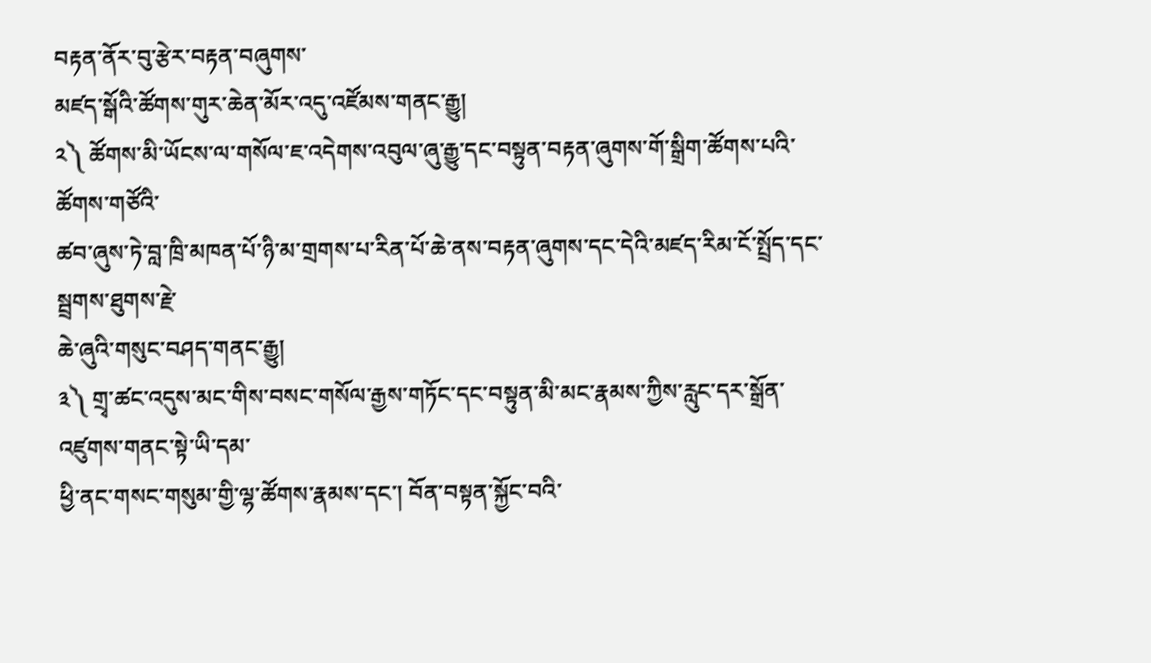བརྟན་ནོར་བུ་རྩེར་བརྟན་བཞུགས་
མཛད་སྒོའི་ཚོགས་གུར་ཆེན་མོར་འདུ་འཛོམས་གནང་རྒྱུ།
༢༽ ཚོགས་མི་ཡོངས་ལ་གསོལ་ཇ་འདེགས་འབུལ་ཞུ་རྒྱུ་དང་བསྟུན་བརྟན་ཞུགས་གོ་སྒྲིག་ཚོགས་པའི་ཚོགས་གཙོའི་
ཚབ་ཞུས་ཏེ་བླ་ཁྲི་མཁན་པོ་ཉི་མ་གྲགས་པ་རིན་པོ་ཆེ་ནས་བརྟན་ཞུགས་དང་དེའི་མཛད་རིམ་ངོ་སྤྲོད་དང་སྦྲགས་ཐུགས་རྗེ་
ཆེ་ཞུའི་གསུང་བཤད་གནང་རྒྱུ།
༣༽ གྲྭ་ཚང་འདུས་མང་གིས་བསང་གསོལ་རྒྱས་གཏོང་དང་བསྟུན་མི་མང་རྣམས་ཀྱིས་རླུང་དར་སྒྲོན་འཛུགས་གནང་སྟེ་ཡི་དམ་
ཕྱི་ནང་གསང་གསུམ་གྱི་ལྷ་ཚོགས་རྣམས་དང་། བོན་བསྟན་སྐྱོང་བའི་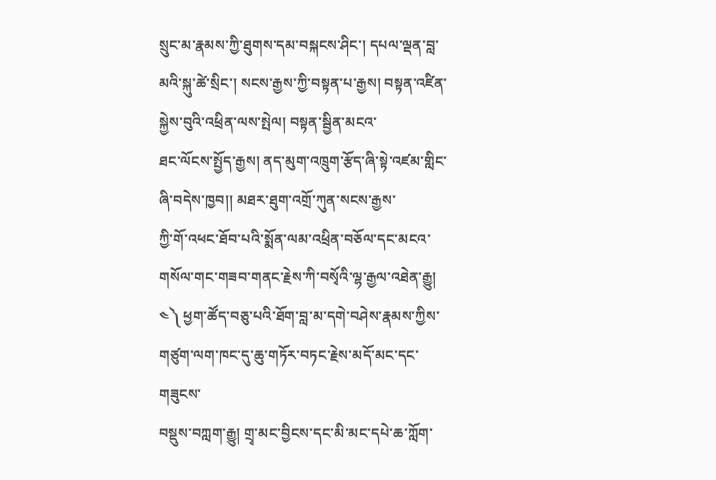སྲུང་མ་རྣམས་ཀྱི་ཐུགས་དམ་བསྐངས་ཤིང་། དཔལ་ལྡན་བླ་མའི་སྐུ་ཚེ་སྲིང་། སངས་རྒྱས་ཀྱི་བསྟན་པ་རྒྱས། བསྟན་འཛིན་སྐྱེས་བུའི་འཕྲིན་ལས་སྤེལ། བསྟན་སྦྱིན་མངའ་
ཐང་ལོངས་སྤྱོད་རྒྱས། ནད་མུག་འཁྲུག་རྩོད་ཞི་སྟེ་འཛམ་གླིང་ཞི་བདེས་ཁྱབ།། མཐར་ཐུག་འགྲོ་ཀུན་སངས་རྒྱས་
ཀྱི་གོ་འཕང་ཐོབ་པའི་སྨོན་ལམ་འཕྲིན་བཅོལ་དང་མངའ་གསོལ་གང་གཟབ་གནང་རྗེས་ཀི་བསྭོའི་ལྷ་རྒྱལ་འཐེན་རྒྱུ།
༤༽ ཕྱག་ཚོད་བཅུ་པའི་ཐོག་བླ་མ་དགེ་བཤེས་རྣམས་ཀྱིས་གཙུག་ལག་ཁང་དུ་ཆུ་གཏོར་བཏང་རྗེས་མདོ་མང་དང་གཟུངས་
བསྡུས་བཀླག་རྒྱུ། གྲྭ་མང་བྱིངས་དང་མི་མང་དཔེ་ཆ་ཀློག་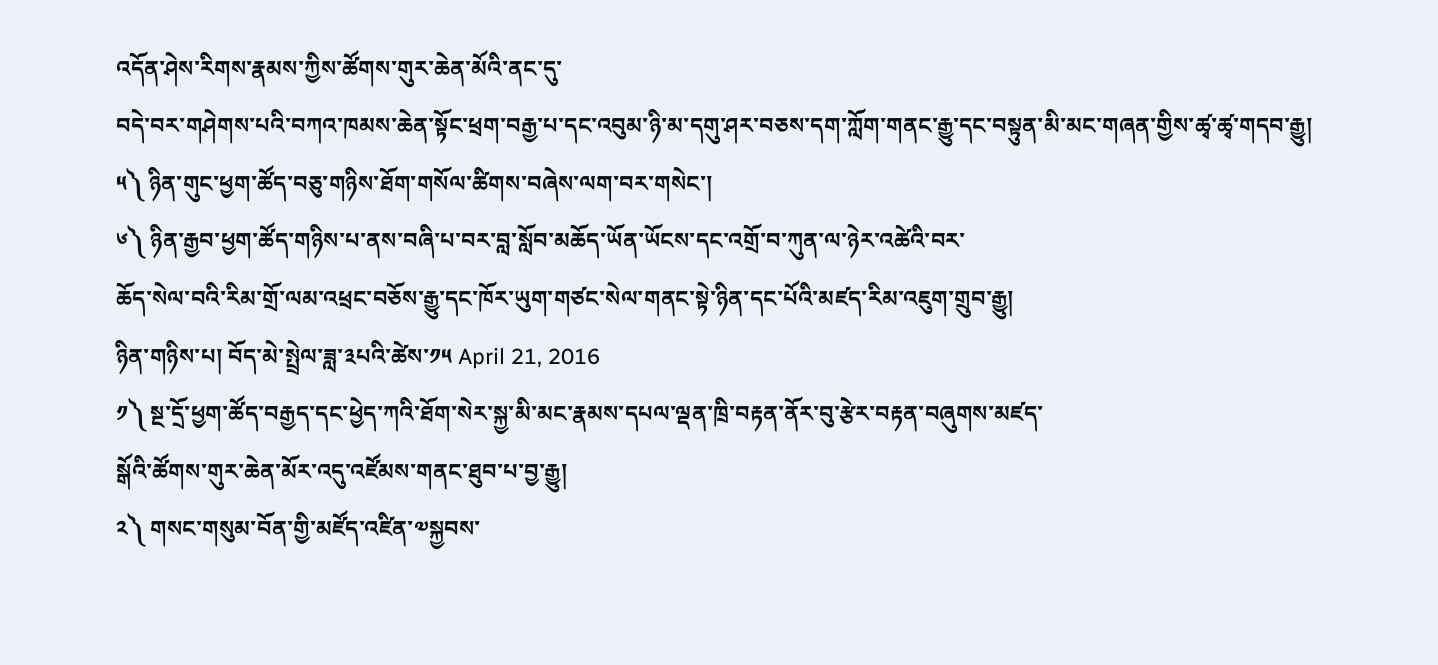འདོན་ཤེས་རིགས་རྣམས་ཀྱིས་ཚོགས་གུར་ཆེན་མོའི་ནང་དུ་
བདེ་བར་གཤེགས་པའི་བཀའ་ཁམས་ཆེན་སྟོང་ཕྲག་བརྒྱ་པ་དང་འབུམ་ཉི་མ་དགུ་ཤར་བཅས་དག་ཀློག་གནང་རྒྱུ་དང་བསྟུན་མི་མང་གཞན་གྱིས་ཚྭ་ཚྭ་གདབ་རྒྱུ།
༥༽ ཉིན་གུང་ཕྱག་ཚོད་བཅུ་གཉིས་ཐོག་གསོལ་ཚིགས་བཞེས་ལག་བར་གསེང་།
༦༽ ཉིན་རྒྱབ་ཕྱག་ཚོད་གཉིས་པ་ནས་བཞི་པ་བར་བླ་སློབ་མཆོད་ཡོན་ཡོངས་དང་འགྲོ་བ་ཀུན་ལ་ཉེར་འཚེའི་བར་
ཆོད་སེལ་བའི་རིམ་གྲོ་ལམ་འཕྲང་བཅོས་རྒྱུ་དང་ཁོར་ཡུག་གཙང་སེལ་གནང་སྟེ་ཉིན་དང་པོའི་མཛད་རིམ་འཇུག་གྲུབ་རྒྱུ།
ཉིན་གཉིས་པ། བོད་མེ་སྤྲེལ་ཟླ་༣པའི་ཚེས་༡༥ April 21, 2016
༡༽ སྔ་དྲོ་ཕྱག་ཚོད་བརྒྱད་དང་ཕྱེད་ཀའི་ཐོག་སེར་སྐྱ་མི་མང་རྣམས་དཔལ་ལྡན་ཁྲི་བརྟན་ནོར་བུ་རྩེར་བརྟན་བཞུགས་མཛད་
སྒོའི་ཚོགས་གུར་ཆེན་མོར་འདུ་འཛོམས་གནང་ཐུབ་པ་བྱ་རྒྱུ།
༢༽ གསང་གསུམ་བོན་གྱི་མཛོད་འཛིན་༧སྐྱབས་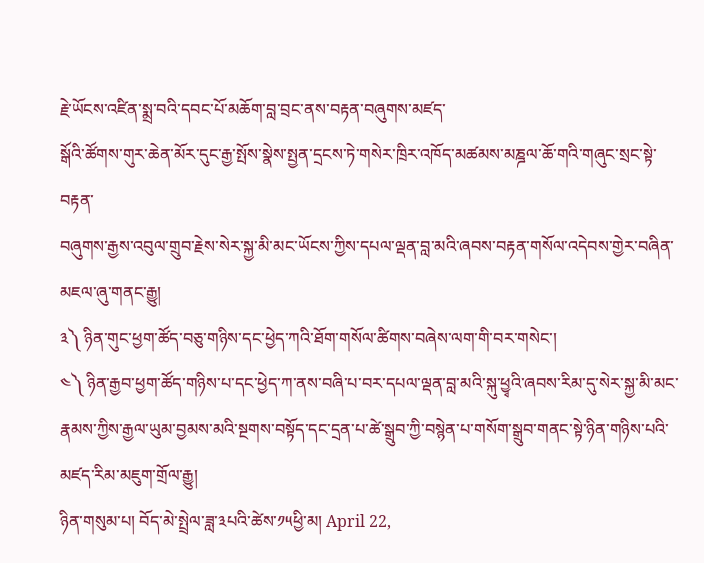རྗེ་ཡོངས་འཛིན་སྨྲ་བའི་དབང་པོ་མཆོག་བླ་བྲང་ནས་བརྟན་བཞུགས་མཛད་
སྒོའི་ཚོགས་གུར་ཆེན་མོར་དུང་རྒྱ་སྤོས་སྣེས་སྤྱན་དྲངས་ཏེ་གསེར་ཁྲིར་འཁོད་མཚམས་མཎྜལ་ཆོ་གའི་གཞུང་སྲང་སྟེ་བརྟན་
བཞུགས་རྒྱས་འབུལ་གྲུབ་རྗེས་སེར་སྐྱ་མི་མང་ཡོངས་ཀྱིས་དཔལ་ལྡན་བླ་མའི་ཞབས་བརྟན་གསོལ་འདེབས་གྱེར་བཞིན་མཇལ་ཞུ་གནང་རྒྱུ།
༣༽ ཉིན་གུང་ཕྱག་ཚོད་བཅུ་གཉིས་དང་ཕྱེད་ཀའི་ཐོག་གསོལ་ཚིགས་བཞེས་ལག་གི་བར་གསེང་།
༤༽ ཉིན་རྒྱབ་ཕྱག་ཚོད་གཉིས་པ་དང་ཕྱེད་ཀ་ནས་བཞི་པ་བར་དཔལ་ལྡན་བླ་མའི་སྐུ་ཕྱྭའི་ཞབས་རིམ་དུ་སེར་སྐྱ་མི་མང་
རྣམས་ཀྱིས་རྒྱལ་ཡུམ་བྱམས་མའི་སྔགས་བསྟོད་དང་དྲན་པ་ཚེ་སྒྲུབ་ཀྱི་བསྙེན་པ་གསོག་སྒྲུབ་གནང་སྟེ་ཉིན་གཉིས་པའི་མཛད་རིམ་མཇུག་གྲོལ་རྒྱུ།
ཉིན་གསུམ་པ། བོད་མེ་སྤྲེལ་ཟླ་༣པའི་ཚེས་༡༥ཕྱི་མ། April 22,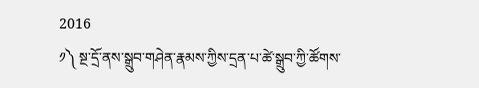2016
༡༽ སྔ་དྲོ་ནས་སྒྲུབ་གཤེན་རྣམས་ཀྱིས་དྲན་པ་ཚེ་སྒྲུབ་ཀྱི་ཚོགས་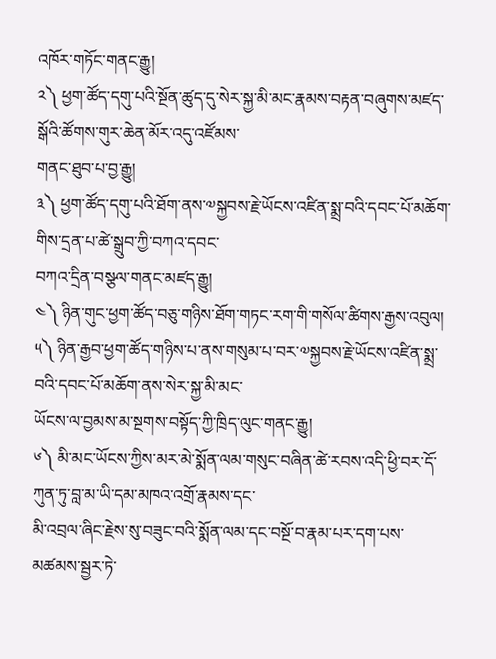འཁོར་གཏོང་གནང་རྒྱུ།
༢༽ ཕྱག་ཚོད་དགུ་པའི་སྔོན་ཚུད་དུ་སེར་སྐྱ་མི་མང་རྣམས་བརྟན་བཞུགས་མཛད་སྒོའི་ཚོགས་གུར་ཆེན་མོར་འདུ་འཛོམས་
གནང་ཐུབ་པ་བྱ་རྒྱུ།
༣༽ ཕྱག་ཚོད་དགུ་པའི་ཐོག་ནས་༧སྐྱབས་རྗེ་ཡོངས་འཛིན་སྨྲ་བའི་དབང་པོ་མཆོག་གིས་དྲན་པ་ཚེ་སྒྲུབ་ཀྱི་བཀའ་དབང་
བཀའ་དྲིན་བསྩལ་གནང་མཛད་རྒྱུ།
༤༽ ཉིན་གུང་ཕྱག་ཚོད་བཅུ་གཉིས་ཐོག་གཏང་རག་གི་གསོལ་ཚིགས་རྒྱས་འབུལ།
༥༽ ཉིན་རྒྱབ་ཕྱག་ཚོད་གཉིས་པ་ནས་གསུམ་པ་བར་༧སྐྱབས་རྗེ་ཡོངས་འཛིན་སྨྲ་བའི་དབང་པོ་མཆོག་ནས་སེར་སྐྱ་མི་མང་
ཡོངས་ལ་བྱམས་མ་སྔགས་བསྟོད་ཀྱི་ཁྲིད་ལུང་གནང་རྒྱུ།
༦༽ མི་མང་ཡོངས་ཀྱིས་མར་མེ་སྨོན་ལམ་གསུང་བཞིན་ཚེ་རབས་འདི་ཕྱི་བར་དོ་ཀུན་ཏུ་བླ་མ་ཡི་དམ་མཁའ་འགྲོ་རྣམས་དང་
མི་འབྲལ་ཞིང་རྗེས་སུ་བཟུང་བའི་སྨོན་ལམ་དང་བསྔོ་བ་རྣམ་པར་དག་པས་མཚམས་སྦྱར་ཏེ་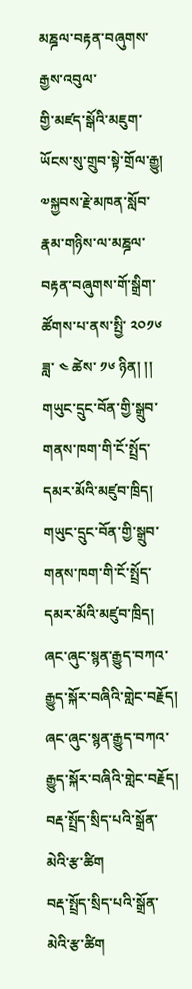མཎྜལ་བརྟན་བཞུགས་རྒྱས་འབུལ་
གྱི་མཛད་སྒོའི་མཇུག་ཡོངས་སུ་གྲུབ་སྟེ་གྲོལ་རྒྱུ།
༧སྐྱབས་རྗེ་མཁན་སློབ་རྣམ་གཉིས་ལ་མཎྜལ་བརྟན་བཞུགས་གོ་སྒྲིག་ཚོགས་པ་ནས་སྤྱི་ ༢༠༡༦ ཟླ་ ༤ ཚེས་ ༡༦ ཉིན། །།
གཡུང་དྲུང་བོན་གྱི་སྒྲུབ་གནས་ཁག་གི་ངོ་སྤྲོད་དམར་མོའི་མཛུབ་ཁྲིད།
གཡུང་དྲུང་བོན་གྱི་སྒྲུབ་གནས་ཁག་གི་ངོ་སྤྲོད་དམར་མོའི་མཛུབ་ཁྲིད།
ཞང་ཞུང་སྙན་རྒྱུད་བཀའ་རྒྱུད་སྐོར་བཞིའི་གླེང་བརྗོད།
ཞང་ཞུང་སྙན་རྒྱུད་བཀའ་རྒྱུད་སྐོར་བཞིའི་གླེང་བརྗོད།
བརྡ་སྤྲོད་སྲིད་པའི་སྒྲོན་མེའི་རྩ་ཚིག
བརྡ་སྤྲོད་སྲིད་པའི་སྒྲོན་མེའི་རྩ་ཚིག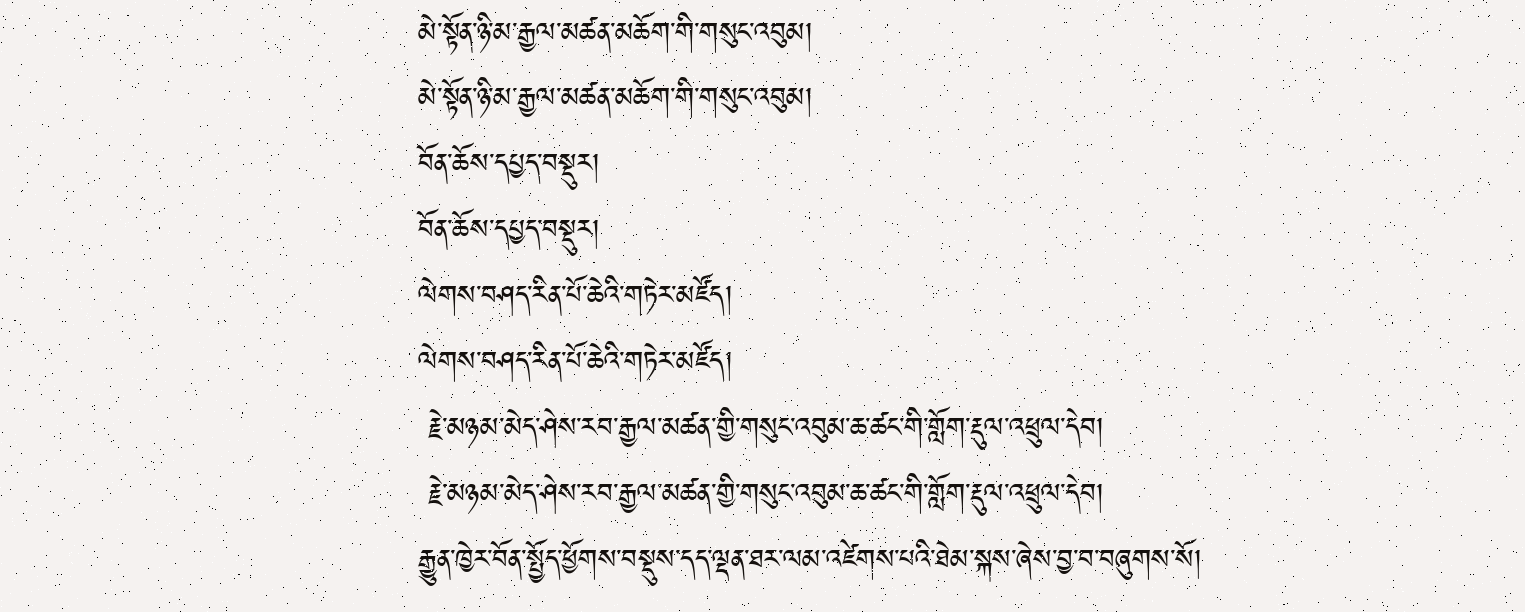མེ་སྟོན་ཉི་མ་རྒྱལ་མཚན་མཆོག་གི་གསུང་འབུམ།
མེ་སྟོན་ཉི་མ་རྒྱལ་མཚན་མཆོག་གི་གསུང་འབུམ།
བོན་ཆོས་དཔྱད་བསྡུར།
བོན་ཆོས་དཔྱད་བསྡུར།
ལེགས་བཤད་རིན་པོ་ཆེའི་གཏེར་མཛོད།
ལེགས་བཤད་རིན་པོ་ཆེའི་གཏེར་མཛོད།
 རྗེ་མཉམ་མེད་ཤེས་རབ་རྒྱལ་མཚན་གྱི་གསུང་འབུམ་ཆ་ཚང་གི་གློག་རྡུལ་འཕྲུལ་དེབ།
 རྗེ་མཉམ་མེད་ཤེས་རབ་རྒྱལ་མཚན་གྱི་གསུང་འབུམ་ཆ་ཚང་གི་གློག་རྡུལ་འཕྲུལ་དེབ།
རྒྱུན་ཁྱེར་བོན་སྤྱོད་ཕྱོགས་བསྡུས་དད་ལྡན་ཐར་ལམ་འཛེགས་པའི་ཐེམ་སྐས་ཞེས་བྱ་བ་བཞུགས་སོ།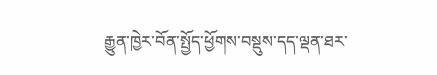རྒྱུན་ཁྱེར་བོན་སྤྱོད་ཕྱོགས་བསྡུས་དད་ལྡན་ཐར་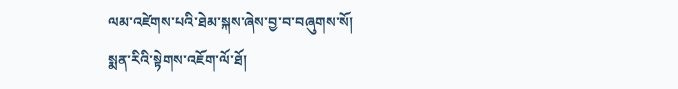ལམ་འཛེགས་པའི་ཐེམ་སྐས་ཞེས་བྱ་བ་བཞུགས་སོ།
སྨན་རིའི་སྟེགས་འཇོག་ལོ་ཐོ།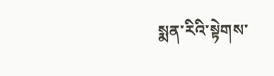སྨན་རིའི་སྟེགས་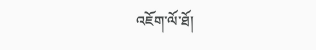འཇོག་ལོ་ཐོ།